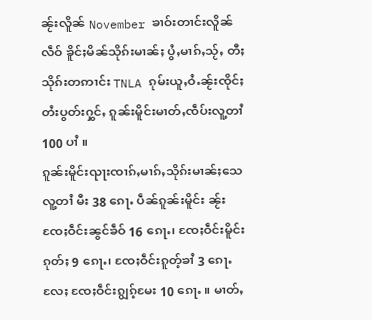ၼႂ်းလိူၼ် November ၶၢဝ်းတၢင်းလိူၼ်လဵဝ် ၶိူင်ႈမိၼ်သိုၵ်းမၢၼ်ႈ ပွႆႇမၢၵ်ႇသႂ်ႇ တီႈ သိုၵ်းတဢၢင်း TNLA ၵုမ်းယူႇဝႆႉၼႂ်းၸိုင်ႈတႆးပွတ်းႁွင်ႇ ၵူၼ်းမိူင်းမၢတ်ႇၸဵပ်းလူ့တၢႆ 100 ပၢႆ ။
ၵူၼ်းမိူင်းၺႃးၸၢၵ်ႇမၢၵ်ႇသိုၵ်းမၢၼ်ႈသေ လူ့တၢႆ မီး 38 ၵေႃႉ ပဵၼ်ၵူၼ်းမိူင်း ၼႂ်းၸႄႈဝဵင်းၼွင်ၶဵဝ် 16 ၵေႃႉ၊ ၸႄႈဝဵင်းမိူင်းၵုတ်ႈ 9 ၵေႃႉ၊ ၸႄႈဝဵင်းၵူတ့်ၶၢႆ 3 ၵေႃႉ လႄႈ ၸႄႈဝဵင်းၵျွၵ့်မႄး 10 ၵေႃႉ ။ မၢတ်ႇ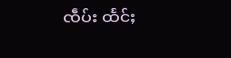ၸဵပ်း ထႅင်ႈ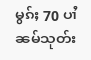မွၵ်ႈ 70 ပၢႆ ၼမ်သုတ်း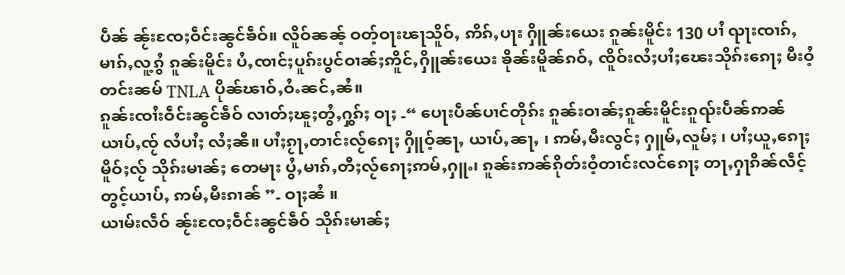ပဵၼ် ၼႂ်းၸႄႈဝဵင်းၼွင်ၶဵဝ်။ လိူဝ်ၼၼ့် ဝတ့်ဝႃးၽႃသိူဝ်ႇ ဢိၵ်ႇပႃး ႁိူၼ်းယေး ၵူၼ်းမိူင်း 130 ပၢႆ ၺႃးၸၢၵ်ႇမၢၵ်ႇလူ့ၵွႆ ၵူၼ်းမိူင်း ပႆႇၸၢင်ႈပူၵ်းပွင်ဝၢၼ်ႈဢိူင်ႇႁိူၼ်းယေး ၶိုၼ်းမိူၼ်ၵဝ်ႇ ၸိူဝ်းလႆႈပၢႆႈၽေးသိုၵ်းၵေႃႈ မီးဝႆ့တင်းၼမ် TNLA ပိုၼ်ၽၢဝ်ႇဝႆႉၼင်ႇၼႆ။
ၵူၼ်းၸၢႆးဝဵင်းၼွင်ၶဵဝ် လၢတ်ႈၽူႈတွႆႇႁွၵ်ႈ ဝႃႈ -“ ပေႃးပဵၼ်ပၢင်တိုၵ်း ၵူၼ်းဝၢၼ်ႈၵူၼ်းမိူင်းၵူၺ်းပဵၼ်ဢၼ်ယၢပ်ႇၸႂ် လႆပၢႆႈ လႆႈၼီ။ ပၢႆႈၵႂႃႇတၢင်းလႂ်ၵေႃႈ ႁိူဝ့်ၼႃႇ ယၢပ်ႇၼႃႇ ၊ ဢမ်ႇမီးလွင်ႈ ႁူမ်ႇလူမ်ႈ ၊ ပၢႆႈယူႇၵေႃႈမိူဝ်ႈလႂ် သိုၵ်းမၢၼ်ႈ တေမႃး ပွႆႇမၢၵ်ႇတီႈလႂ်ၵေႃႈဢမ်ႇႁူႉ၊ ၵူၼ်းဢၼ်ၵိုတ်းဝႆ့တၢင်းလင်ၵေႃႈ တႃႇႁႃၵိၼ်လဵင့်တွင့်ယၢပ်ႇ ဢမ်ႇမီးၵၢၼ် ”- ဝႃႈၼႆ ။
ယၢမ်းလဵဝ် ၼႂ်းၸႄႈဝဵင်းၼွင်ၶဵဝ် သိုၵ်းမၢၼ်ႈ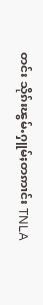တင်း သိုၵ်းၽွမ်ႉႁူမ်ႈတဢၢင်း TNLA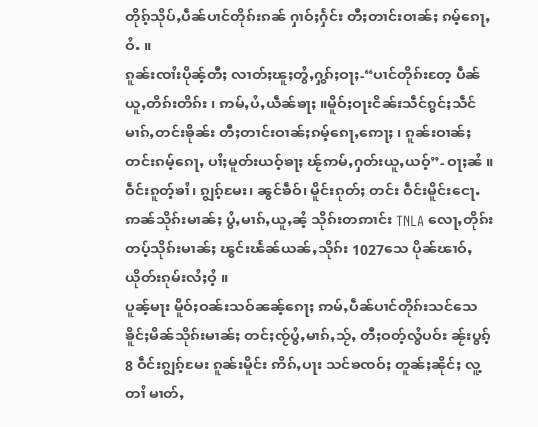တိုၵ့်သိုပ်ႇပဵၼ်ပၢင်တိုၵ်းၵၼ် ႁၢဝ်ႈႁႅင်း တီႈတၢင်းဝၢၼ်ႈ ၵမ့်ၵေႃႇဝႆႉ ။
ၵူၼ်းၸၢႆးပိုၼ့်တီႈ လၢတ်ႈၽူႈတွႆႇႁွၵ်ႈဝႃႈ-“ပၢင်တိုၵ်းတႄ့ ပဵၼ်ယူႇတိၵ်းတိၵ်း ၊ ဢမ်ႇပႆႇယဵၼ်ၶႃႈ ။မိူဝ်ႈဝႃးငိၼ်းသဵင်ၵွင်ႈသဵင်မၢၵ်ႇတင်းၶိုၼ်း တီႈတၢင်းဝၢၼ်ႈၵမ့်ၵေႃႇဢေႃႈ ၊ ၵူၼ်းဝၢၼ်ႈတင်းၵမ့်ၵေႃႇ ပၢႆႈမူတ်းယဝ့်ၶႃႈ ၽႂ်ဢမ်ႇႁတ်းယူႇယဝ့်”- ဝႃႈၼႆ ။
ဝဵင်းၵူတ့်ၶၢႆ၊ ၵျွၵ့်မႄး၊ ၼွင်ၶဵဝ်၊ မိူင်းၵုတ်ႈ တင်း ဝဵင်းမိူင်းငေႃႉ ဢၼ်သိုၵ်းမၢၼ်ႈ ပွႆႇမၢၵ်ႇယူႇၼႆ့ သိုၵ်းတဢၢင်း TNLA လေႃႇတိုၵ်းတပ့်သိုၵ်းမၢၼ်ႈ ၽွင်းၽႅၼ်ယၼ်ႇသိုၵ်း 1027သေ ပိုၼ်ၽၢဝ်ႇယိုတ်းၵုမ်းလႆႈဝႆ့ ။
ပူၼ့်မႃး မိူဝ်ႈဝၼ်းသဝ်ၼၼ့်ၵေႃႈ ဢမ်ႇပဵၼ်ပၢင်တိုၵ်းသင်သေ ၶိူင်ႈမိၼ်သိုၵ်းမၢၼ်ႈ တင်ႈၸႂ်ပွႆႇမၢၵ်ႇသႂ်ႇ တီႈဝတ့်လွႆပဝ်း ၼႂ်းပွၵ့် 8 ဝဵင်းၵျွၵ့်မႄး ၵူၼ်းမိူင်း ဢိၵ်ႇပႃး သင်ၶၸဝ်ႈ တူၼ်ႈၼိုင်ႈ လူ့တၢႆ မၢတ်ႇ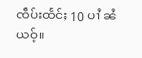ၸဵပ်းထႅင်ႈ 10 ပၢႆ ၼႆယဝ့်။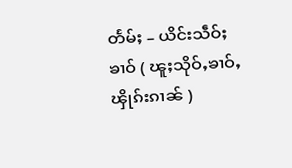တႅမ်ႈ – ယိင်းသဵဝ်ႈၶၢဝ် ( ၽူႈသိုဝ်ႇၶၢဝ်ႇၾိုၵ်းၵၢၼ် )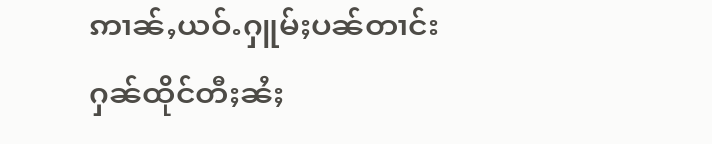ဢၢၼ်ႇယဝ်ႉႁူမ်ႈပၼ်တၢင်းႁၼ်ထိုင်တီႈၼႆႈ